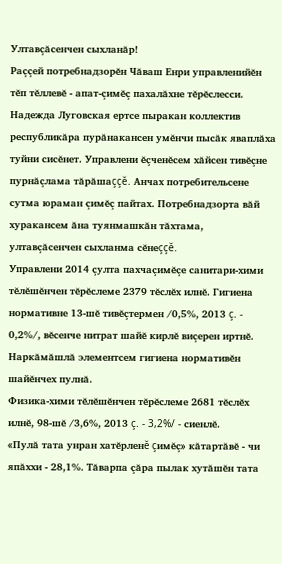Ултавçăсенчен сыхланăр!
Раççей потребнадзорĕн Чăваш Енри управленийĕн тĕп тĕллевĕ - апат-çимĕç пахалăхне тĕрĕслесси. Надежда Луговская ертсе пыракан коллектив республикăра пурăнакансен умĕнчи пысăк яваплăха туйни сисĕнет. Управлени ĕçченĕсем хăйсен тивĕçне пурнăçлама тăрăшаççĕ. Анчах потребительсене сутма юраман çимĕç пайтах. Потребнадзорта вăй хуракансем ăна туянмашкăн тăхтама, ултавçăсенчен сыхланма сĕнеççĕ.
Управлени 2014 çулта пахчаçимĕçе санитари-хими тĕлĕшĕнчен тĕрĕслеме 2379 тĕслĕх илнĕ. Гигиена нормативне 13-шĕ тивĕçтермен /0,5%, 2013 ç. - 0,2%/, вĕсенче нитрат шайĕ кирлĕ виçерен иртнĕ. Наркăмăшлă элементсем гигиена нормативĕн шайĕнчех пулнă.
Физика-хими тĕлĕшĕнчен тĕрĕслеме 2681 тĕслĕх илнĕ, 98-шĕ /3,6%, 2013 ç. - 3,2%/ - сиенлĕ.
«Пулă тата унран хатĕрленĕ çимĕç» кăтартăвĕ - чи япăххи - 28,1%. Тăварпа çăра пылак хутăшĕн тата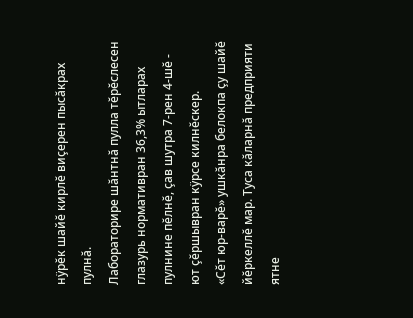нÿрĕк шайĕ кирлĕ виçерен пысăкрах пулнă.
Лабораторире шăнтнă пулла тĕрĕслесен глазурь нормативран 36,3% ытларах пулнине пĕлнĕ, çав шутра 7-рен 4-шĕ - ют çĕршывран кÿрсе килнĕскер.
«Сĕт юр-варĕ» ушкăнра белокпа çу шайĕ йĕркеллĕ мар. Туса кăларнă предприяти ятне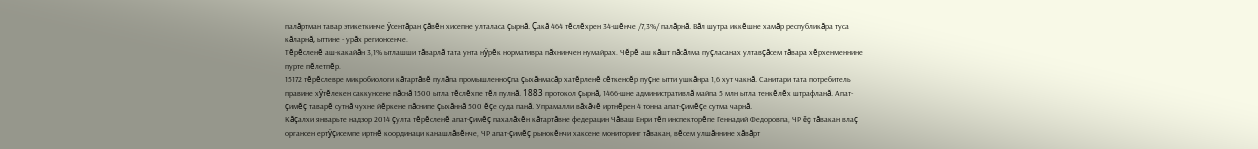палăртман тавар этикеткинче ÿсентăран çăвĕн хисепне улталаса çырнă. Çакă 464 тĕслĕхрен 34-шĕнче /7,3%/ палăрнă. Вăл шутра иккĕшне хамăр республикăра туса кăларнă, ыттине - урăх регионсенче.
Тĕрĕсленĕ аш-какайăн 3,1% ытлашши тăварлă тата унта нÿрĕк нормативра пăхнинчен нумайрах. Чĕрĕ аш кăшт пăсăлма пуçласанах ултавçăсем тăвара хĕрхенменнине пурте пĕлетпĕр.
15172 тĕрĕслевре микробиологи кăтартăвĕ пулăпа промышленноçпа çыхăнмасăр хатĕрленĕ сĕткенсĕр пуçне ытти ушкăнра 1,6 хут чакнă. Санитари тата потребитель правине хÿтĕлекен саккунсене пăснă 1500 ытла тĕслĕхпе тĕл пулнă. 1883 протокол çырнă, 1466-шне административлă майпа 5 млн ытла тенкĕлĕх штрафланă. Апат-çимĕç таварĕ сутнă чухне йĕркене пăснипе çыхăннă 500 ĕçе суда панă. Упрамалли вăхăчĕ иртнĕрен 4 тонна апат-çимĕçе сутма чарнă.
Кăçалхи январьте надзор 2014 çулта тĕрĕсленĕ апат-çимĕç пахалăхĕн кăтартăвне федерацин Чăваш Енри тĕп инспекторĕпе Геннадий Федоровпа, ЧР ĕç тăвакан влаç органсен ертÿçисемпе иртнĕ координаци канашлăвĕнче, ЧР апат-çимĕç рынокĕнчи хаксене мониторинг тăвакан, вĕсем улшăннине хăвăрт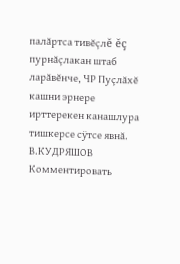палăртса тивĕçлĕ ĕç пурнăçлакан штаб ларăвĕнче, ЧР Пуçлăхĕ кашни эрнере ирттерекен канашлура тишкерсе сÿтсе явнă.
В.КУДРЯШОВ
Комментировать